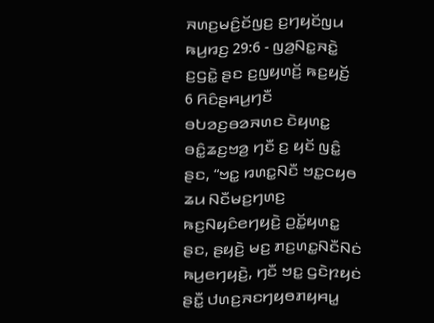ꤏꤛꤢ꤬ꤗꤢꤨ꤬ꤢꤩꤜꤢ꤬ ꤢ꤬ꤚꤟꤢꤩꤜꤣ ꤒꤣ꤬ꤙꤢ꤬ 29:6 - ꤜꤤ꤬ꤡꤢ꤭ꤏꤢꤧ꤭ ꤢ꤬ꤞꤢꤧ꤭ ꤔꤢ ꤢ꤬ꤜꤟꤛꤢꤩ꤬ ꤒꤢ꤬ꤟꤢꤩ꤬
6 ꤖꤢꤨꤔꤌꤣ꤬ꤚꤢꤪ ꤋꤝꤤꤢ꤬ꤋꤤꤏꤛꤢ ꤢꤧꤟꤛꤢ꤭ ꤋꤢꤨ꤭ꤘꤢ꤬ꤠꤤ꤬ ꤚꤢꤪ ꤢ꤬ ꤟꤢꤩ ꤜꤢꤨ꤭ ꤔꤢ, “ꤠꤢ꤭ ꤙꤛꤢ꤭ꤡꤢꤪ ꤠꤢ꤭ꤍꤟꤥ ꤘꤣ ꤡꤢꤪꤗꤢ꤬ꤚꤛꤢ꤬ ꤒꤢ꤬ꤡꤟꤢꤨꤕꤚꤟꤢꤧ꤬ ꤑꤢꤩ꤭ꤟꤛꤢ꤭ ꤔꤢ, ꤔꤟꤢꤧ꤬ ꤗꤢ꤬ ꤊꤢ꤬ꤛꤢ꤭ꤡꤢꤪꤡꤢꤦ ꤒꤣ꤬ꤕꤚꤟꤢꤧ꤬, ꤚꤢꤪ ꤠꤢ꤭ ꤞꤢꤧꤐꤟꤢꤦ ꤔꤢꤪ꤭ ꤓꤛꤢ꤬ꤏꤢꤚꤟꤥꤊꤟꤌꤣ꤭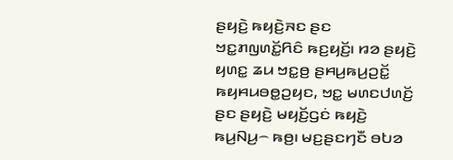ꤔꤟꤢꤧ꤬ ꤒꤟꤢꤧ꤬ꤏꤢ ꤔꤢ ꤠꤢ꤭ꤊꤜꤛꤢꤩ꤭ꤖꤢꤨ ꤒꤢ꤬ꤟꤢꤩ꤬꤯ ꤙꤤ ꤔꤟꤢꤧ꤬ ꤟꤛꤢ꤭ ꤘꤣ ꤠꤢ꤭ꤥ꤬ ꤔꤌꤣ꤬ꤒꤣ꤬ꤑꤢꤩ꤭ ꤒꤟꤌꤣꤋꤥ꤭ꤑꤟꤢ, ꤠꤢ꤭ ꤗꤛꤢꤓꤛꤢꤩ꤬ ꤔꤢ ꤔꤟꤢꤧ꤬ ꤗꤟꤢꤩ꤬ꤞꤢꤦ ꤒꤟꤢꤧ꤬ ꤒꤣ꤬ꤡꤣ꤬꤮ ꤒꤥ꤬꤯ ꤗꤢ꤬ꤔꤢꤚꤢꤪ ꤋꤝꤤ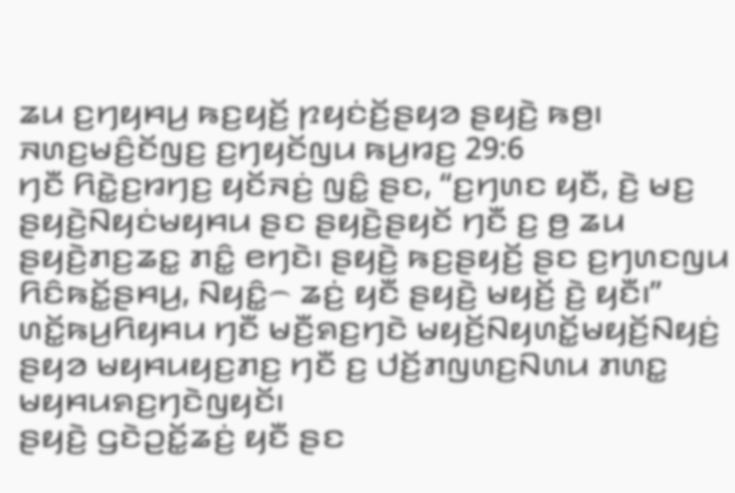ꤘꤣ ꤢ꤬ꤚꤟꤌꤣ꤬ ꤒꤢ꤬ꤟꤢꤩ꤬ ꤐꤟꤢꤦꤢꤩ꤬ꤔꤟꤤ ꤔꤟꤢꤧ꤬ ꤒꤥ꤬꤯
ꤏꤛꤢ꤬ꤗꤢꤨ꤬ꤢꤩꤜꤢ꤬ ꤢ꤬ꤚꤟꤢꤩꤜꤣ ꤒꤣ꤬ꤙꤢ꤬ 29:6
ꤚꤢꤪ ꤖꤢꤧ꤭ꤢ꤬ꤙꤚꤢ꤬ ꤟꤢꤩꤏꤢꤦ꤬ ꤜꤢꤨ꤭ ꤔꤢ, “ꤢ꤬ꤚꤛꤢ ꤟꤢꤪ, ꤢꤧ꤬ ꤗꤢ꤬ ꤔꤟꤢꤧ꤬ꤡꤟꤢꤦꤗꤟꤌꤣ ꤔꤢ ꤔꤟꤢꤧ꤬ꤔꤟꤢꤩ ꤚꤢꤪ ꤢ꤬ ꤥ꤬ ꤘꤣ ꤔꤟꤢꤧ꤬ꤊꤢ꤬ꤘꤢ꤭ ꤊꤢꤨ꤭ ꤕꤚꤢꤧ꤯ ꤔꤟꤢꤧ꤬ ꤒꤢ꤬ꤔꤟꤢꤩ꤬ ꤔꤢ ꤢ꤬ꤚꤛꤢꤜꤣ ꤖꤢꤨꤒꤢꤩ꤭ꤔꤌꤣ꤬, ꤡꤟꤢꤨ꤭꤮ ꤘꤢꤦ꤬ ꤟꤢꤪ ꤔꤟꤢꤧ꤬ ꤗꤟꤢꤩ꤬ ꤢꤧ꤬ ꤟꤢꤪ꤯” ꤛꤢꤩ꤭ꤒꤣ꤬ꤖꤟꤌꤣ ꤚꤢꤪ ꤗꤢꤪ꤬ꤎꤢ꤬ꤚꤢꤧ ꤗꤟꤢꤩ꤬ꤡꤟꤛꤢꤩ꤭ꤗꤟꤢꤩ꤬ꤡꤟꤢꤦ꤬ ꤔꤟꤤ ꤗꤟꤌꤣꤟꤢ꤬ꤊꤢ꤬ ꤚꤢꤪ ꤢ꤬ ꤓꤢꤩ꤬ꤊꤜꤛꤢ꤬ꤡꤛꤣ ꤊꤛꤢ꤭ ꤗꤟꤌꤣꤎꤢ꤬ꤚꤢꤧꤜꤟꤢꤩ꤯
ꤔꤟꤢꤧ꤬ ꤞꤢꤧꤑꤢꤩ꤭ꤘꤢꤦ꤬ ꤟꤢꤪ ꤔꤢ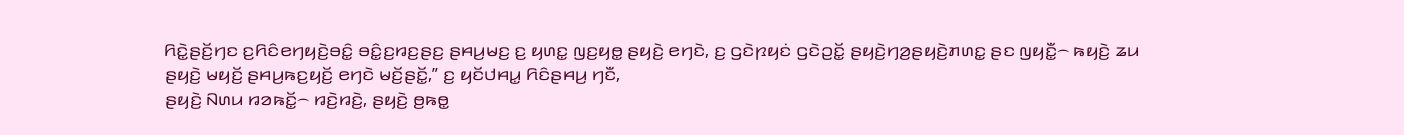ꤖꤢꤧ꤭ꤔꤢꤩ꤬ꤚꤢ ꤢ꤬ꤖꤢꤨꤕꤚꤟꤢꤧ꤬ꤋꤢꤨ꤭ ꤋꤢꤨ꤭ꤢ꤬ꤙꤢ꤬ꤔꤢ꤬ ꤔꤌꤣ꤬ꤗꤢ꤬ ꤢ꤬ ꤟꤛꤢ꤭ ꤜꤢ꤬ꤟꤥ꤭ ꤔꤟꤢꤧ꤬ ꤕꤚꤢꤧ, ꤢ꤬ ꤞꤢꤧꤐꤟꤢꤦ ꤞꤢꤧꤑꤢꤩ꤭ ꤔꤟꤢꤧ꤬ꤚꤤ꤬ꤔꤟꤢꤧ꤬ꤊꤛꤢ꤭ ꤔꤢ ꤜꤟꤢꤪ꤭꤮ ꤒꤟꤢꤧ꤬ ꤘꤣ ꤔꤟꤢꤧ꤬ ꤗꤟꤢꤩ꤬ ꤔꤌꤣ꤬ꤒꤢ꤬ꤟꤢꤩ꤬ ꤕꤚꤢꤧ ꤗꤢꤩ꤬ꤔꤢꤩ꤭,” ꤢ꤬ ꤟꤢꤩꤓꤌꤣ꤭ ꤖꤢꤨꤔꤌꤣ꤬ ꤚꤢꤪ,
ꤔꤟꤢꤧ꤬ ꤡꤛꤣ ꤙꤤꤒꤢꤩ꤭꤮ ꤙꤢꤧ꤬ꤙꤢꤧ꤬, ꤔꤟꤢꤧ꤬ ꤥ꤬ꤒꤥ꤭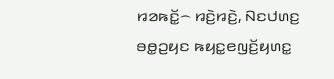ꤙꤤꤒꤢꤩ꤭꤮ ꤙꤢꤧ꤬ꤙꤢꤧ꤬, ꤡꤢꤓꤛꤢ꤬ ꤋꤥ꤭ꤑꤟꤢ ꤒꤟꤢ꤭ꤕꤜꤢꤩ꤬ꤟꤛꤢ꤭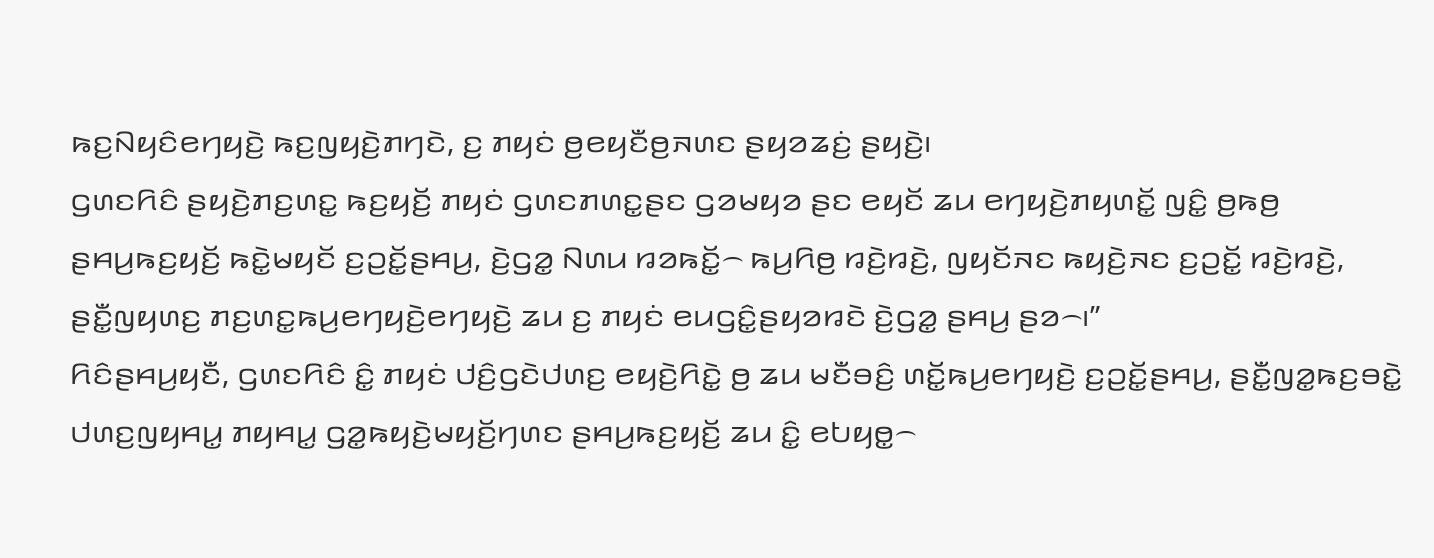ꤒꤢ꤬ꤡꤟꤢꤨꤕꤚꤟꤢꤧ꤬ ꤒꤢ꤬ꤜꤟꤢꤧ꤬ꤊꤚꤢꤧ, ꤢ꤬ ꤊꤟꤢꤦ ꤥ꤬ꤕꤟꤢꤪꤥ꤬ꤏꤛꤢ ꤔꤟꤤꤘꤢꤦ꤬ ꤔꤟꤢꤧ꤬꤯
ꤞꤛꤢꤖꤢꤨ ꤔꤟꤢꤧ꤬ꤊꤢ꤬ꤛꤢ꤭ ꤒꤢ꤬ꤟꤢꤩ꤬ ꤊꤟꤢꤦ ꤞꤛꤢꤊꤛꤢ꤭ꤔꤢ ꤞꤤꤗꤟꤤ ꤔꤢ ꤕꤟꤢꤩ ꤘꤣ ꤕꤚꤟꤢꤧ꤬ꤊꤟꤛꤢꤩ꤭ ꤜꤢꤨ꤭ ꤥ꤬ꤒꤥ꤬ ꤔꤌꤣ꤬ꤒꤢ꤬ꤟꤢꤩ꤬ ꤒꤢꤧ꤭ꤗꤟꤢꤩ ꤢ꤬ꤑꤢꤩ꤭ꤔꤌꤣ꤬, ꤢꤧ꤬ꤞꤤ꤭ ꤡꤛꤣ ꤙꤤꤒꤢꤩ꤭꤮ ꤒꤣ꤬ꤖꤥ꤬ ꤙꤢꤧ꤬ꤙꤢꤧ꤬, ꤜꤟꤢꤩꤏꤢ ꤒꤟꤢꤧ꤬ꤏꤢ ꤢ꤬ꤑꤢꤩ꤭ ꤙꤢꤧ꤬ꤙꤢꤧ꤬, ꤔꤢꤪ꤭ꤜꤟꤛꤢ꤬ ꤊꤢ꤬ꤛꤢ꤭ꤒꤣ꤬ꤕꤚꤟꤢꤧ꤬ꤕꤚꤟꤢꤧ꤬ ꤘꤣ ꤢ꤬ ꤊꤟꤢꤦ ꤕꤣꤞꤢꤨ꤭ꤔꤟꤤꤙꤢꤧ ꤢꤧ꤬ꤞꤤ꤭ ꤔꤌꤣ꤬ ꤔꤤ꤮꤯”
ꤖꤢꤨꤔꤌꤣ꤬ꤟꤢꤪ, ꤞꤛꤢꤖꤢꤨ ꤢꤨ꤭ ꤊꤟꤢꤦ ꤓꤢꤨ꤬ꤞꤢꤧꤓꤛꤢ꤬ ꤕꤟꤢꤧ꤬ꤖꤢꤧ꤭ ꤥ꤬ ꤘꤣ ꤗꤢꤪꤋꤢꤨ꤬ ꤛꤢꤩ꤭ꤒꤣ꤬ꤕꤚꤟꤢꤧ꤬ ꤢ꤬ꤑꤢꤩ꤭ꤔꤌꤣ꤬, ꤔꤢꤪ꤭ꤜꤤ꤭ꤒꤢ꤬ꤋꤢꤧ꤭ ꤓꤛꤢ꤬ꤜꤟꤌꤣ꤭ ꤊꤟꤌꤣ꤭ ꤞꤤ꤭ꤒꤟꤢꤧ꤬ꤗꤟꤢꤩ꤬ꤚꤛꤢ ꤔꤌꤣ꤬ꤒꤢ꤬ꤟꤢꤩ꤬ ꤘꤣ ꤢꤨ꤭ ꤕꤝꤟꤥ꤭꤮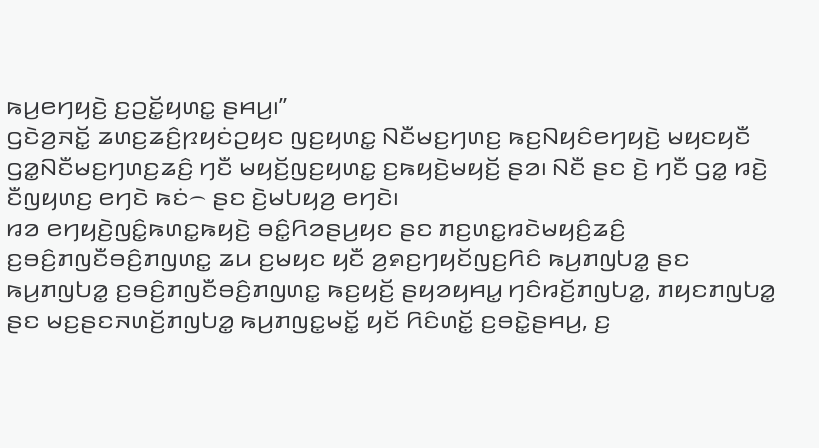ꤒꤣ꤬ꤕꤚꤟꤢꤧ꤬ ꤢ꤬ꤑꤢꤩ꤭ꤟꤛꤢ꤭ ꤔꤌꤣ꤬꤯”
ꤞꤢꤧꤤ꤬ꤏꤢꤩ꤭ ꤘꤛꤢ꤬ꤘꤢꤨ꤬ꤐꤟꤢꤦꤑꤟꤢ ꤜꤢ꤬ꤟꤛꤢ꤭ ꤡꤢꤪꤗꤢ꤬ꤚꤛꤢ꤬ ꤒꤢ꤬ꤡꤟꤢꤨꤕꤚꤟꤢꤧ꤬ ꤗꤟꤢꤟꤢꤪ ꤞꤤ꤭ꤡꤢꤪꤗꤢ꤬ꤚꤛꤢ꤬ꤘꤢꤨ꤬ ꤚꤢꤪ ꤗꤟꤢꤩ꤬ꤜꤢ꤬ꤟꤛꤢ꤭ ꤢ꤬ꤒꤟꤢꤧ꤬ꤗꤟꤢꤩ꤬ ꤔꤤ꤯ ꤡꤢꤪ ꤔꤢ ꤢꤧ꤬ ꤚꤢꤪ ꤞꤤ꤭ ꤙꤢꤧ꤬ ꤢꤪꤜꤟꤛꤢ꤬ ꤕꤚꤢꤧ ꤒꤢꤦ꤮ ꤔꤢ ꤢꤧ꤬ꤗꤝꤟꤤ꤬ ꤕꤚꤢꤧ꤯
ꤙꤤ ꤕꤚꤟꤢꤧ꤬ꤜꤢꤨ꤭ꤒꤛꤢ꤭ꤒꤟꤢꤧ꤬ ꤋꤢꤨ꤭ꤖꤤꤔꤣ꤬ꤟꤢ ꤔꤢ ꤊꤢ꤬ꤛꤢ꤭ꤙꤢꤧꤗꤟꤢꤨ꤬ꤘꤢꤨ꤬ ꤢ꤬ꤋꤢꤨ꤬ꤊꤜꤢꤪꤋꤢꤨ꤬ꤊꤜꤛꤢ꤭ ꤘꤣ ꤢ꤬ꤗꤟꤢ ꤟꤢꤪ ꤤ꤬ꤎꤢ꤬ꤚꤟꤢꤩꤜꤢ꤬ꤖꤢꤨ ꤒꤣ꤬ꤊꤜꤝꤤ꤭ ꤔꤢ ꤒꤣ꤬ꤊꤜꤝꤤ꤭ ꤢ꤬ꤋꤢꤨ꤬ꤊꤜꤢꤪꤋꤢꤨ꤬ꤊꤜꤛꤢ꤭ ꤒꤢ꤬ꤟꤢꤩ꤬ ꤔꤟꤤꤟꤌꤣ꤭ ꤚꤢꤨꤙꤢꤩ꤬ꤊꤜꤝꤤ꤭, ꤊꤟꤢꤊꤜꤝꤤ꤭ ꤔꤢ ꤗꤢ꤬ꤔꤢꤏꤛꤢꤩ꤬ꤊꤜꤝꤤ꤭ ꤒꤣ꤬ꤊꤜꤢ꤭ꤗꤢꤩ꤭ ꤟꤢꤩ ꤖꤢꤨꤛꤢꤩ꤭ ꤢ꤬ꤋꤢꤧ꤭ꤔꤌꤣ꤬, ꤢ꤬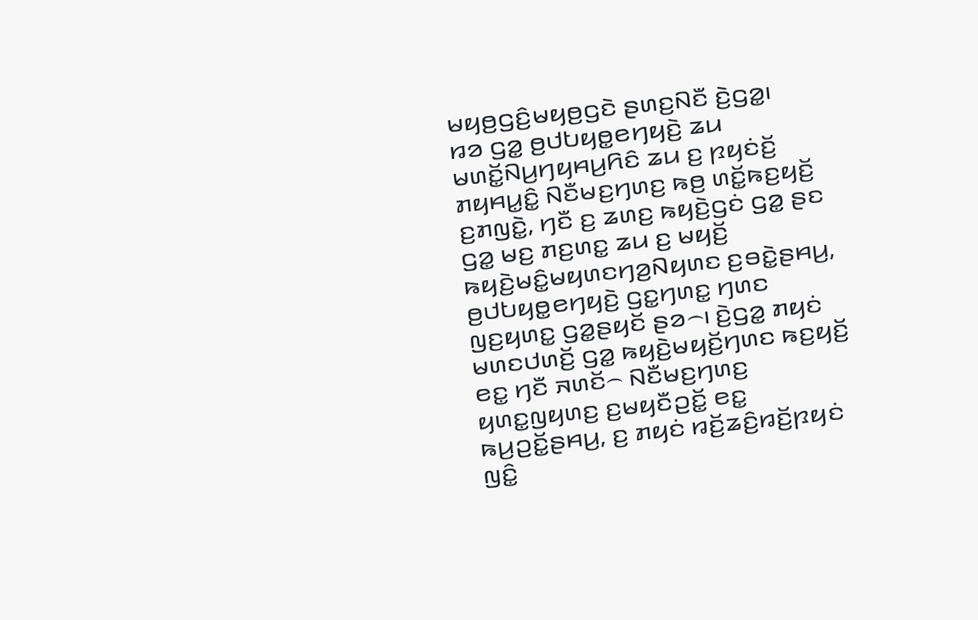ꤗꤟꤥ꤬ꤞꤢꤨ꤬ꤗꤟꤥ꤬ꤞꤢꤧ ꤔꤛꤢ꤬ꤡꤢꤪ ꤢꤧ꤬ꤞꤤ꤭꤯
ꤙꤤ ꤞꤤ꤭ ꤥ꤬ꤓꤝꤟꤥ꤭ꤕꤚꤟꤢꤧ꤬ ꤘꤣ ꤗꤛꤢꤩ꤭ꤡꤣ꤬ꤚꤟꤌꤣ꤬ꤖꤢꤨ ꤘꤣ ꤢ꤬ ꤐꤟꤢꤦꤢꤩ꤬ ꤊꤟꤌꤣ꤭ꤢꤨ꤭ ꤡꤢꤪꤗꤢ꤬ꤚꤛꤢ꤬ ꤒꤥ꤬ ꤛꤢꤩ꤭ꤒꤢ꤬ꤟꤢꤩ꤬ ꤢ꤬ꤊꤜꤢꤧ꤭, ꤚꤢꤪ ꤢ꤬ ꤘꤛꤢ꤬ ꤒꤟꤢꤧ꤬ꤞꤢꤦ ꤞꤤ꤭ ꤔꤢ ꤞꤤ꤭ ꤗꤢ꤬ ꤊꤢ꤬ꤛꤢ꤭ ꤘꤣ ꤢ꤬ ꤗꤟꤢꤩ꤬ ꤒꤟꤢꤧ꤬ꤗꤢꤨ꤭ꤗꤟꤛꤢꤚꤤ꤬ꤡꤟꤛꤢ ꤢ꤬ꤋꤢꤧ꤭ꤔꤌꤣ꤬, ꤥ꤬ꤓꤝꤟꤥ꤭ꤕꤚꤟꤢꤧ꤬ ꤞꤢ꤭ꤚꤛꤢ꤭ ꤚꤛꤢ ꤜꤢ꤬ꤟꤛꤢ꤭ ꤞꤤ꤭ꤔꤟꤢꤩ ꤔꤤ꤮꤯ ꤢꤧ꤬ꤞꤤ꤭ ꤊꤟꤢꤦ ꤗꤛꤢꤓꤛꤢꤩ꤬ ꤞꤤ꤭ ꤒꤟꤢꤧ꤬ꤗꤟꤢꤩ꤬ꤚꤛꤢ ꤒꤢ꤬ꤟꤢꤩ꤬ ꤕꤢ꤭ ꤚꤢꤪ ꤏꤛꤢꤩ꤮ ꤡꤢꤪꤗꤢ꤬ꤚꤛꤢ꤬ ꤟꤛꤢ꤭ꤜꤟꤛꤢ꤬ ꤢ꤬ꤗꤟꤢꤪꤑꤢꤩ꤭ ꤕꤢ꤭ ꤒꤣ꤬ꤑꤢꤩ꤭ꤔꤌꤣ꤬, ꤢ꤬ ꤊꤟꤢꤦ ꤙꤢꤩ꤬ꤘꤢꤨ꤬ꤙꤢꤩ꤬ꤐꤟꤢꤦ ꤜꤢꤨ꤭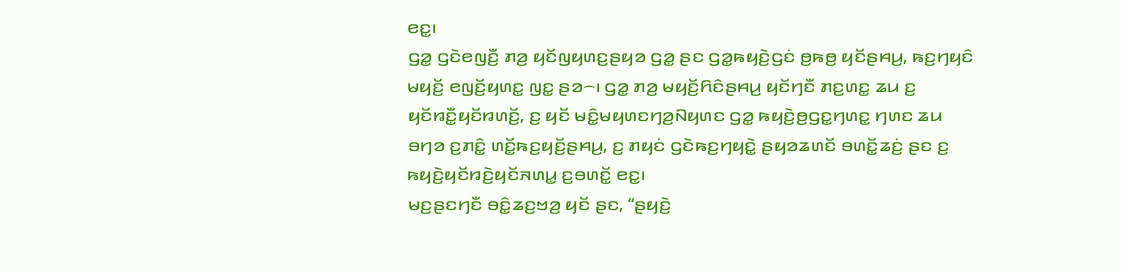ꤕꤢ꤭꤯
ꤞꤤ꤭ ꤞꤢꤧꤕꤜꤢꤪ꤬ ꤊꤤ꤬ ꤟꤢꤩꤜꤟꤛꤢ꤬ꤔꤟꤤ ꤞꤤ꤭ ꤔꤢ ꤞꤤ꤭ꤒꤟꤢꤧ꤬ꤞꤢꤦ ꤥ꤬ꤒꤥ꤬ ꤟꤢꤩꤔꤌꤣ꤬, ꤒꤢ꤬ꤚꤟꤢꤨ ꤗꤟꤢꤩ꤬ ꤕꤜꤢꤩ꤬ꤟꤛꤢ꤭ ꤜꤢ꤭ ꤔꤤ꤮꤯ ꤞꤤ꤭ ꤊꤤ꤬ ꤗꤟꤢꤩ꤬ꤖꤢꤨꤔꤌꤣ꤬ ꤟꤢꤩꤚꤢꤪ ꤊꤢ꤬ꤛꤢ꤭ ꤘꤣ ꤢ꤬ ꤟꤢꤩꤙꤢꤪ꤭ꤟꤢꤩꤙꤛꤢꤩ꤬, ꤢ꤬ ꤟꤢꤩ ꤗꤢꤨ꤭ꤗꤟꤛꤢꤚꤤ꤬ꤡꤟꤛꤢ ꤞꤤ꤭ ꤒꤟꤢꤧ꤬ꤥ꤬ꤞꤢ꤭ꤚꤛꤢ꤭ ꤚꤛꤢ ꤘꤣ ꤋꤚꤤ ꤢ꤬ꤊꤢꤨ꤭ ꤛꤢꤩ꤭ꤒꤢ꤬ꤟꤢꤩ꤬ꤔꤌꤣ꤬, ꤢ꤬ ꤊꤟꤢꤦ ꤞꤢꤧꤒꤢ꤬ꤚꤟꤢꤧ꤭ ꤔꤟꤤꤘꤛꤢꤩ ꤋꤛꤢꤩ꤭ꤘꤢꤦ꤬ ꤔꤢ ꤢ꤬ ꤒꤟꤢꤧ꤬ꤟꤢꤩꤙꤢꤧ꤬ꤟꤢꤩꤏꤛꤣ꤭ ꤢ꤬ꤋꤛꤢꤩ꤭ ꤕꤢ꤭꤯
ꤗꤢ꤬ꤔꤢꤚꤢꤪ ꤋꤢꤨ꤭ꤘꤢ꤬ꤠꤤ꤬ ꤟꤢꤩ ꤔꤢ, “ꤔꤟꤢꤧ꤬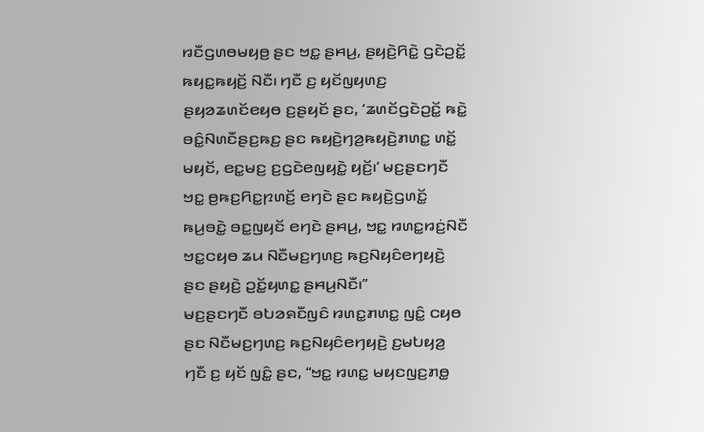ꤙꤢꤪꤞꤛꤥꤗꤟꤥ꤬ ꤔꤢ ꤠꤢ꤭ ꤔꤌꤣ꤬, ꤔꤟꤢꤧ꤬ꤖꤢꤧ꤭ ꤞꤢꤧꤑꤢꤩ꤭ ꤒꤟꤢ꤭ꤒꤟꤢꤩ꤬ ꤡꤢꤪ꤯ ꤚꤢꤪ ꤢ꤬ ꤟꤢꤩꤜꤟꤛꤢ꤬ ꤔꤟꤤꤘꤛꤢꤩꤕꤟꤥ ꤢ꤬ꤔꤟꤢꤩ ꤔꤢ, ‘ꤘꤛꤢꤩꤞꤢꤧꤑꤢꤩ꤭ ꤒꤢꤧ꤭ ꤋꤢꤨ꤭ꤡꤛꤢꤪꤔꤢ꤬ꤒꤢ꤬ ꤔꤢ ꤒꤟꤢꤧ꤬ꤚꤤ꤬ꤒꤟꤢꤧ꤬ꤊꤛꤢ꤭ ꤛꤢꤩ꤭ ꤗꤟꤢꤩ, ꤕꤢ꤭ꤗꤢ꤬ ꤢ꤬ꤞꤢꤧꤕꤜꤟꤢꤧ꤭ ꤟꤢꤩ꤬꤯’ ꤗꤢ꤬ꤔꤢꤚꤢꤪ ꤠꤢ꤭ ꤥ꤬ꤒꤢ꤬ꤖꤢ꤭ꤐꤛꤢꤩ꤬ ꤕꤚꤢꤧ ꤔꤢ ꤒꤟꤢꤧ꤬ꤞꤛꤢꤩ꤭ ꤒꤣ꤬ꤋꤢꤧ꤭ ꤋꤢ꤭ꤜꤟꤢꤩ ꤕꤚꤢꤧ ꤔꤌꤣ꤬, ꤠꤢ꤭ ꤙꤛꤢ꤭ꤙꤢꤦ꤬ꤡꤢꤪ ꤠꤢ꤭ꤍꤟꤥ ꤘꤣ ꤡꤢꤪꤗꤢ꤬ꤚꤛꤢ꤬ ꤒꤢ꤬ꤡꤟꤢꤨꤕꤚꤟꤢꤧ꤬ ꤔꤢ ꤔꤟꤢꤧ꤬ ꤑꤢꤩ꤭ꤟꤛꤢ꤭ ꤔꤌꤣ꤬ꤡꤢꤪ꤯”
ꤗꤢ꤬ꤔꤢꤚꤢꤪ ꤋꤝꤤꤎꤢꤪꤜꤢꤨ ꤙꤛꤢ꤭ꤊꤛꤢ꤭ ꤜꤢꤨ꤭ ꤍꤟꤥ ꤔꤢ ꤡꤢꤪꤗꤢ꤬ꤚꤛꤢ꤬ ꤒꤢ꤬ꤡꤟꤢꤨꤕꤚꤟꤢꤧ꤬ ꤢ꤬ꤗꤝꤟꤤ꤬ ꤚꤢꤪ ꤢ꤬ ꤟꤢꤩ ꤜꤢꤨ꤭ ꤔꤢ, “ꤠꤢ꤭ ꤙꤛꤢ꤭ ꤗꤟꤢꤜꤢ꤬ꤊꤥ꤭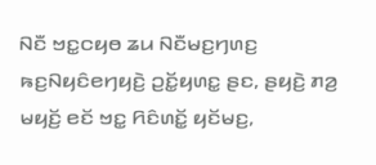ꤡꤢꤪ ꤠꤢ꤭ꤍꤟꤥ ꤘꤣ ꤡꤢꤪꤗꤢ꤬ꤚꤛꤢ꤬ ꤒꤢ꤬ꤡꤟꤢꤨꤕꤚꤟꤢꤧ꤬ ꤑꤢꤩ꤭ꤟꤛꤢ꤭ ꤔꤢ, ꤔꤟꤢꤧ꤬ ꤊꤤ꤬ ꤗꤟꤢꤩ꤬ ꤕꤢꤩ ꤠꤢ꤭ ꤖꤢꤨꤛꤢꤩ꤭ ꤟꤢꤩꤗꤢ꤬,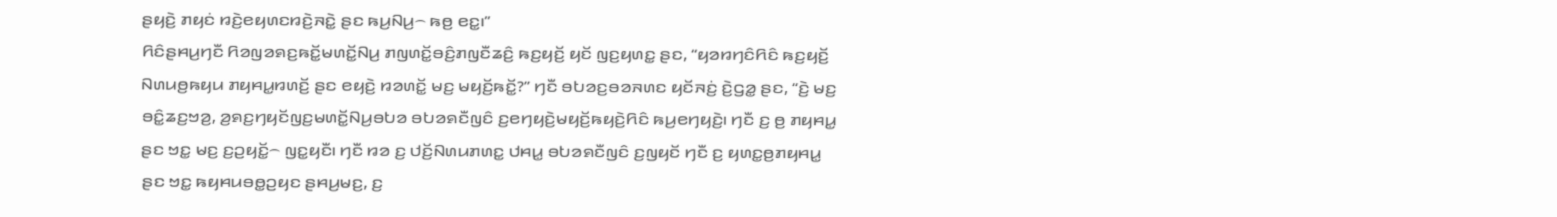ꤔꤟꤢꤧ꤬ ꤊꤟꤢꤦ ꤙꤢꤧ꤬ꤕꤟꤛꤢꤙꤢꤧ꤬ꤏꤢꤧ꤭ ꤔꤢ ꤒꤣ꤬ꤡꤣ꤬꤮ ꤒꤥ꤬ ꤕꤢ꤭꤯”
ꤖꤢꤨꤔꤌꤣ꤬ꤚꤢꤪ ꤖꤤꤜꤤꤎꤢ꤬ꤒꤢꤩ꤭ꤗꤛꤢꤩ꤭ꤡꤣ꤬ ꤊꤜꤛꤢꤩ꤭ꤋꤢꤨ꤬ꤊꤜꤢꤪꤘꤢꤨ꤬ ꤒꤢ꤬ꤟꤢꤩ꤬ ꤟꤢꤩ ꤜꤢ꤬ꤟꤛꤢ꤭ ꤔꤢ, “ꤟꤤꤙꤚꤢꤨꤖꤢꤨ ꤒꤢ꤬ꤟꤢꤩ꤬ ꤡꤛꤣꤥ꤬ꤒꤟꤣ ꤊꤟꤌꤣ꤭ꤙꤛꤢꤩ꤬ ꤔꤢ ꤕꤟꤢꤧ꤬ ꤙꤤꤛꤢꤩ꤭ ꤗꤢ꤬ ꤗꤟꤢꤩ꤬ꤒꤢꤩ꤭?” ꤚꤢꤪ ꤋꤝꤤꤢ꤬ꤋꤤꤏꤛꤢ ꤟꤢꤩꤏꤢꤦ꤬ ꤢꤧ꤬ꤞꤤ꤭ ꤔꤢ, “ꤢꤧ꤬ ꤗꤢ꤬ ꤋꤢꤨ꤭ꤘꤢ꤬ꤠꤤ꤬, ꤤ꤬ꤎꤢ꤬ꤚꤟꤢꤩꤜꤢ꤬ꤗꤛꤢꤩ꤭ꤡꤣ꤬ꤋꤝꤤ ꤋꤝꤤꤎꤢꤪꤜꤢꤨ ꤢ꤬ꤕꤚꤟꤢꤧ꤬ꤗꤟꤢꤩ꤬ꤒꤟꤢꤧ꤬ꤖꤢꤨ ꤒꤣ꤬ꤕꤚꤟꤢꤧ꤬꤯ ꤚꤢꤪ ꤢ꤬ ꤥ꤬ ꤊꤟꤌꤣ꤭ ꤔꤢ ꤠꤢ꤭ ꤗꤢ꤬ ꤢ꤬ꤑꤟꤢꤩ꤭꤮ ꤜꤢ꤭ꤟꤢꤪ꤯ ꤚꤢꤪ ꤙꤤ ꤢ꤬ ꤓꤢꤩ꤬ꤡꤛꤣꤊꤛꤢ꤭ ꤓꤌꤣ꤭ ꤋꤝꤤꤎꤢꤪꤜꤢꤨ ꤢ꤬ꤜꤟꤢꤩ ꤚꤢꤪ ꤢ꤬ ꤟꤛꤢ꤭ꤥ꤬ꤊꤟꤌꤣ꤭ ꤔꤢ ꤠꤢ꤭ ꤒꤟꤌꤣꤋꤥ꤭ꤑꤟꤢ ꤔꤌꤣ꤬ꤗꤢ꤬, ꤢ꤬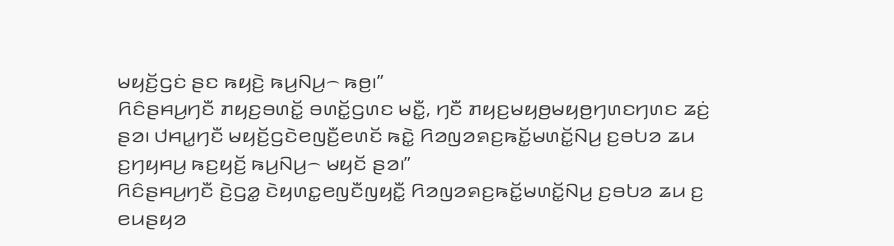ꤗꤟꤢꤩ꤬ꤞꤢꤦ ꤔꤢ ꤒꤟꤢꤧ꤬ ꤒꤣ꤬ꤡꤣ꤬꤮ ꤒꤥ꤬꤯”
ꤖꤢꤨꤔꤌꤣ꤬ꤚꤢꤪ ꤊꤟꤢ꤬ꤋꤛꤢꤩ꤭ ꤋꤛꤢꤩ꤭ꤞꤛꤢ ꤗꤢꤪ꤭, ꤚꤢꤪ ꤊꤟꤢ꤬ꤗꤟꤥ꤬ꤗꤟꤥ꤬ꤚꤛꤢꤚꤛꤢ ꤘꤢꤦ꤬ ꤔꤤ꤯ ꤓꤌꤣ꤭ꤚꤢꤪ ꤗꤟꤢꤩ꤬ꤞꤢꤧꤕꤜꤢꤪ꤬ꤕꤛꤢꤩ ꤒꤢꤧ꤭ ꤖꤤꤜꤤꤎꤢ꤬ꤒꤢꤩ꤭ꤗꤛꤢꤩ꤭ꤡꤣ꤬ ꤢ꤬ꤋꤝꤤ ꤘꤣ ꤢ꤬ꤚꤟꤌꤣ꤬ ꤒꤢ꤬ꤟꤢꤩ꤬ ꤒꤣ꤬ꤡꤣ꤬꤮ ꤗꤟꤢꤩ ꤔꤤ꤯”
ꤖꤢꤨꤔꤌꤣ꤬ꤚꤢꤪ ꤢꤧ꤬ꤞꤤ꤭ ꤢꤧꤟꤛꤢ꤭ꤕꤜꤢꤪꤜꤟꤢꤪ꤭ ꤖꤤꤜꤤꤎꤢ꤬ꤒꤢꤩ꤭ꤗꤛꤢꤩ꤭ꤡꤣ꤬ ꤢ꤬ꤋꤝꤤ ꤘꤣ ꤢ꤬ ꤕꤣꤔꤟꤤ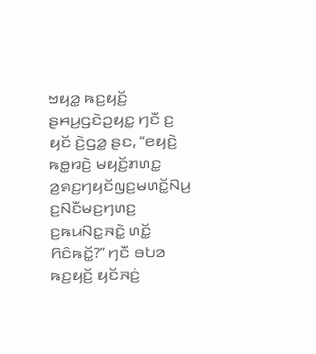ꤠꤟꤤ꤭ ꤒꤢ꤬ꤟꤢꤩ꤬ ꤔꤌꤣ꤬ꤞꤢꤧꤑꤟꤢ꤭ ꤚꤢꤪ ꤢ꤬ ꤟꤢꤩ ꤢꤧ꤬ꤞꤤ꤭ ꤔꤢ, “ꤕꤟꤢꤧ꤬ ꤒꤥ꤭ꤙꤢꤧ꤬ ꤗꤟꤢꤩ꤬ꤊꤛꤢ꤭ ꤤ꤬ꤎꤢ꤬ꤚꤟꤢꤩꤜꤢ꤬ꤗꤛꤢꤩ꤭ꤡꤣ꤬ ꤢ꤬ꤡꤢꤪꤗꤢ꤬ꤚꤛꤢ꤬ ꤢ꤬ꤒꤣꤡꤢ꤭ꤏꤢꤧ꤭ ꤛꤢꤩ꤭ ꤖꤢꤨꤒꤢꤩ꤭?” ꤚꤢꤪ ꤋꤝꤤ ꤒꤢ꤬ꤟꤢꤩ꤬ ꤟꤢꤩꤏꤢꤦ꤬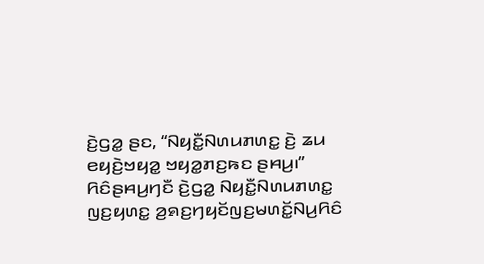ꤢꤧ꤬ꤞꤤ꤭ ꤔꤢ, “ꤡꤟꤢꤪ꤭ꤡꤛꤣꤊꤛꤢ꤭ ꤢꤧ꤬ ꤘꤣ ꤕꤟꤢꤧ꤬ꤠꤟꤤ꤭ ꤠꤟꤤ꤭ꤊꤢ꤬ꤒꤢ ꤔꤌꤣ꤬꤯” ꤖꤢꤨꤔꤌꤣ꤬ꤚꤢꤪ ꤢꤧ꤬ꤞꤤ꤭ ꤡꤟꤢꤪ꤭ꤡꤛꤣꤊꤛꤢ꤭ ꤜꤢ꤬ꤟꤛꤢ꤭ ꤤ꤬ꤎꤢ꤬ꤚꤟꤢꤩꤜꤢ꤬ꤗꤛꤢꤩ꤭ꤡꤣ꤬ꤖꤢꤨ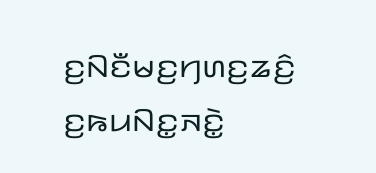ꤢ꤬ꤡꤢꤪꤗꤢ꤬ꤚꤛꤢ꤬ꤘꤢꤨ꤬ ꤢ꤬ꤒꤣꤡꤢ꤭ꤏꤢꤧ꤭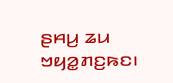ꤔꤌꤣ꤬ ꤘꤣ ꤠꤟꤤ꤭ꤊꤢ꤬ꤒꤢ꤯